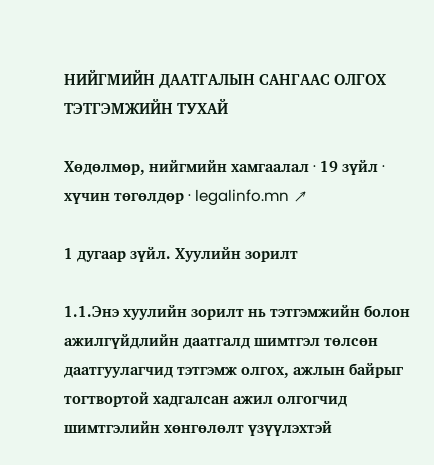НИЙГМИЙН ДААТГАЛЫН САНГААС ОЛГОХ ТЭТГЭМЖИЙН ТУХАЙ

Хөдөлмөр, нийгмийн хамгаалал · 19 зүйл · хүчин төгөлдөр · legalinfo.mn ↗

1 дугаар зүйл. Хуулийн зорилт

1.1.Энэ хуулийн зорилт нь тэтгэмжийн болон ажилгүйдлийн даатгалд шимтгэл төлсөн даатгуулагчид тэтгэмж олгох, ажлын байрыг тогтвортой хадгалсан ажил олгогчид шимтгэлийн хөнгөлөлт үзүүлэхтэй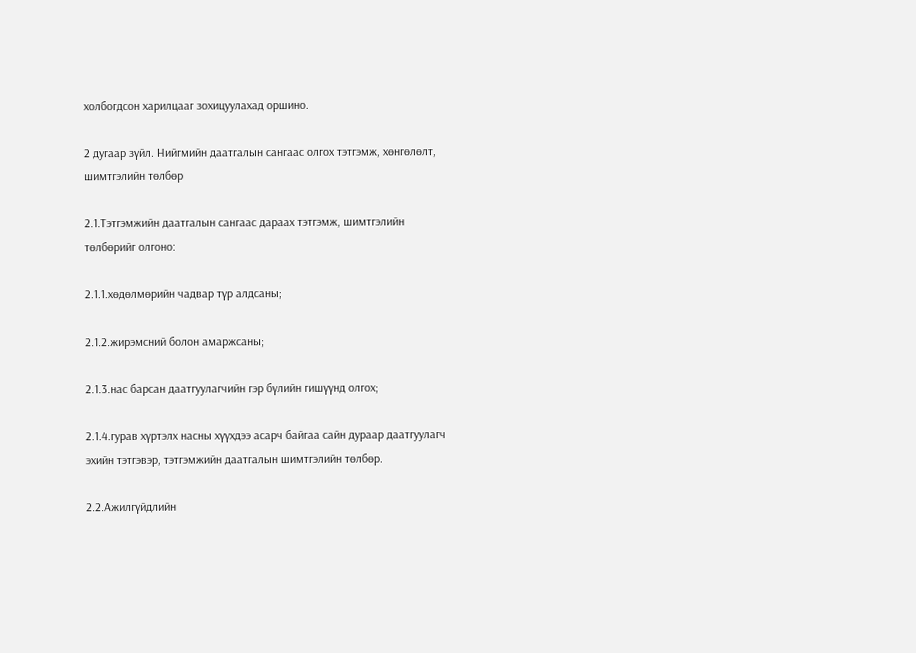холбогдсон харилцааг зохицуулахад оршино.

2 дугаар зүйл. Нийгмийн даатгалын сангаас олгох тэтгэмж, хөнгөлөлт, шимтгэлийн төлбөр

2.1.Тэтгэмжийн даатгалын сангаас дараах тэтгэмж, шимтгэлийн төлбөрийг олгоно:

2.1.1.хөдөлмөрийн чадвар түр алдсаны;

2.1.2.жирэмсний болон амаржсаны;

2.1.3.нас барсан даатгуулагчийн гэр бүлийн гишүүнд олгох;

2.1.4.гурав хүртэлх насны хүүхдээ асарч байгаа сайн дураар даатгуулагч эхийн тэтгэвэр, тэтгэмжийн даатгалын шимтгэлийн төлбөр.

2.2.Ажилгүйдлийн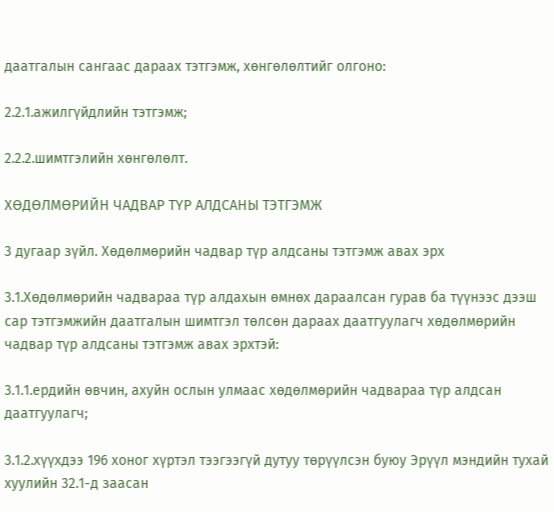даатгалын сангаас дараах тэтгэмж, хөнгөлөлтийг олгоно:

2.2.1.ажилгүйдлийн тэтгэмж;

2.2.2.шимтгэлийн хөнгөлөлт.

ХӨДӨЛМӨРИЙН ЧАДВАР ТҮР АЛДСАНЫ ТЭТГЭМЖ

3 дугаар зүйл. Хөдөлмөрийн чадвар түр алдсаны тэтгэмж авах эрх

3.1.Хөдөлмөрийн чадвараа түр алдахын өмнөх дараалсан гурав ба түүнээс дээш сар тэтгэмжийн даатгалын шимтгэл төлсөн дараах даатгуулагч хөдөлмөрийн чадвар түр алдсаны тэтгэмж авах эрхтэй:

3.1.1.ердийн өвчин, ахуйн ослын улмаас хөдөлмөрийн чадвараа түр алдсан даатгуулагч;

3.1.2.хүүхдээ 196 хоног хүртэл тээгээгүй дутуу төрүүлсэн буюу Эрүүл мэндийн тухай хуулийн 32.1-д заасан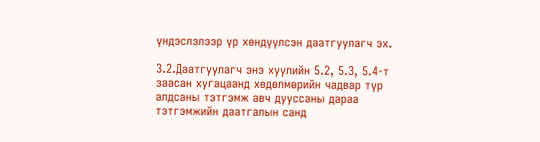үндэслэлээр үр хөндүүлсэн даатгуулагч эх.

3.2.Даатгуулагч энэ хуулийн 5.2, 5.3, 5.4-т заасан хугацаанд хөдөлмөрийн чадвар түр алдсаны тэтгэмж авч дууссаны дараа тэтгэмжийн даатгалын санд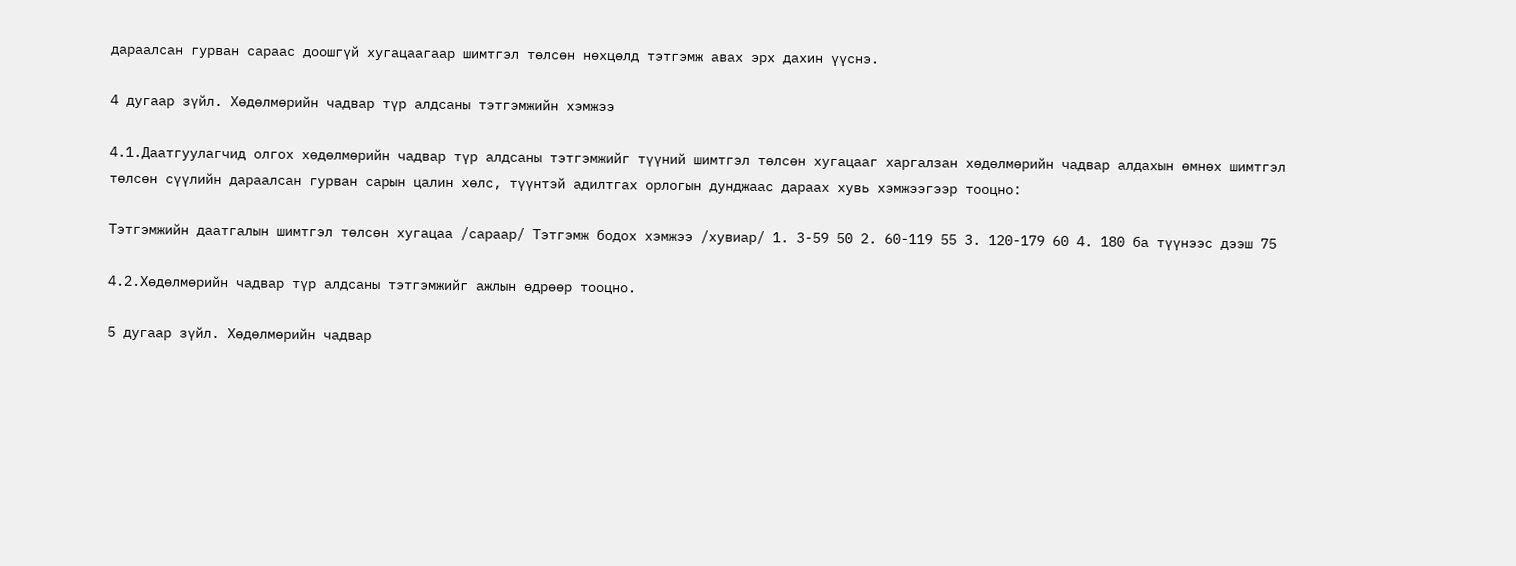дараалсан гурван сараас доошгүй хугацаагаар шимтгэл төлсөн нөхцөлд тэтгэмж авах эрх дахин үүснэ.

4 дугаар зүйл. Хөдөлмөрийн чадвар түр алдсаны тэтгэмжийн хэмжээ

4.1.Даатгуулагчид олгох хөдөлмөрийн чадвар түр алдсаны тэтгэмжийг түүний шимтгэл төлсөн хугацааг харгалзан хөдөлмөрийн чадвар алдахын өмнөх шимтгэл төлсөн сүүлийн дараалсан гурван сарын цалин хөлс, түүнтэй адилтгах орлогын дунджаас дараах хувь хэмжээгээр тооцно:

Тэтгэмжийн даатгалын шимтгэл төлсөн хугацаа /сараар/ Тэтгэмж бодох хэмжээ /хувиар/ 1. 3-59 50 2. 60-119 55 3. 120-179 60 4. 180 ба түүнээс дээш 75

4.2.Хөдөлмөрийн чадвар түр алдсаны тэтгэмжийг ажлын өдрөөр тооцно.

5 дугаар зүйл. Хөдөлмөрийн чадвар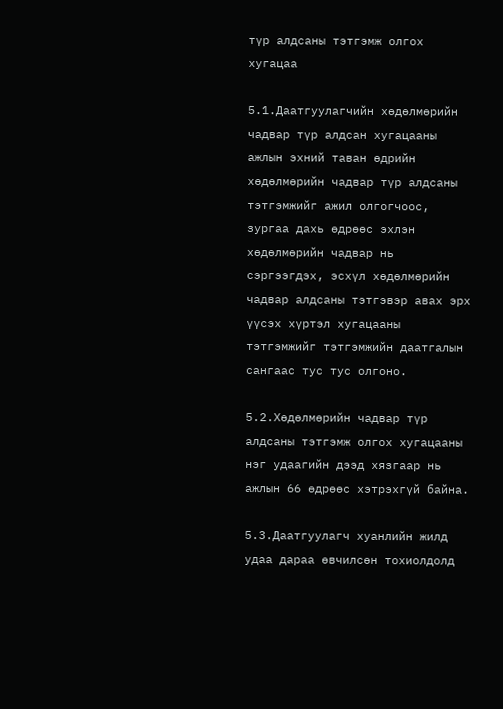түр алдсаны тэтгэмж олгох хугацаа

5.1.Даатгуулагчийн хөдөлмөрийн чадвар түр алдсан хугацааны ажлын эхний таван өдрийн хөдөлмөрийн чадвар түр алдсаны тэтгэмжийг ажил олгогчоос, зургаа дахь өдрөөс эхлэн хөдөлмөрийн чадвар нь сэргээгдэх, эсхүл хөдөлмөрийн чадвар алдсаны тэтгэвэр авах эрх үүсэх хүртэл хугацааны тэтгэмжийг тэтгэмжийн даатгалын сангаас тус тус олгоно.

5.2.Хөдөлмөрийн чадвар түр алдсаны тэтгэмж олгох хугацааны нэг удаагийн дээд хязгаар нь ажлын 66 өдрөөс хэтрэхгүй байна.

5.3.Даатгуулагч хуанлийн жилд удаа дараа өвчилсөн тохиолдолд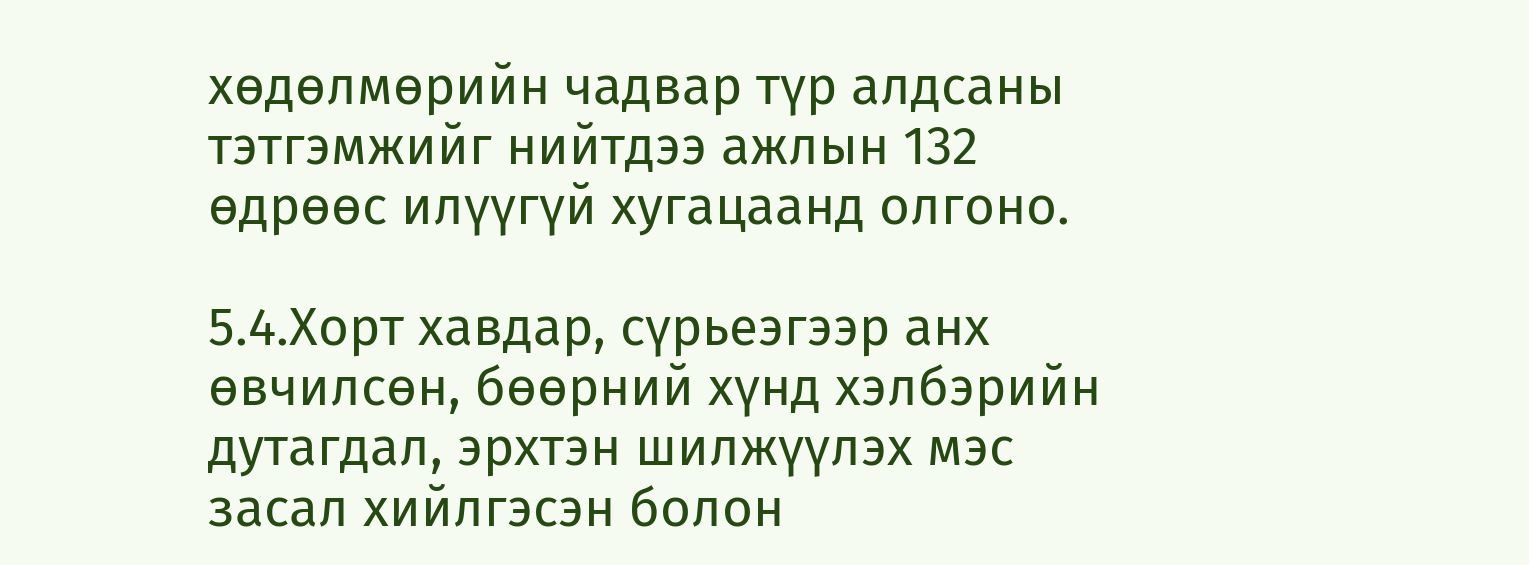хөдөлмөрийн чадвар түр алдсаны тэтгэмжийг нийтдээ ажлын 132 өдрөөс илүүгүй хугацаанд олгоно.

5.4.Хорт хавдар, сүрьеэгээр анх өвчилсөн, бөөрний хүнд хэлбэрийн дутагдал, эрхтэн шилжүүлэх мэс засал хийлгэсэн болон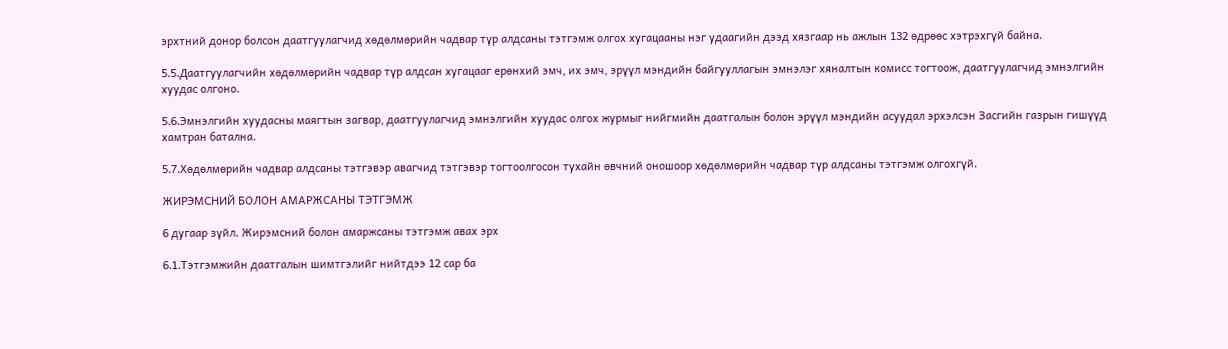эрхтний донор болсон даатгуулагчид хөдөлмөрийн чадвар түр алдсаны тэтгэмж олгох хугацааны нэг удаагийн дээд хязгаар нь ажлын 132 өдрөөс хэтрэхгүй байна.

5.5.Даатгуулагчийн хөдөлмөрийн чадвар түр алдсан хугацааг ерөнхий эмч, их эмч, эрүүл мэндийн байгууллагын эмнэлэг хяналтын комисс тогтоож, даатгуулагчид эмнэлгийн хуудас олгоно.

5.6.Эмнэлгийн хуудасны маягтын загвар, даатгуулагчид эмнэлгийн хуудас олгох журмыг нийгмийн даатгалын болон эрүүл мэндийн асуудал эрхэлсэн Засгийн газрын гишүүд хамтран батална.

5.7.Хөдөлмөрийн чадвар алдсаны тэтгэвэр авагчид тэтгэвэр тогтоолгосон тухайн өвчний оношоор хөдөлмөрийн чадвар түр алдсаны тэтгэмж олгохгүй.

ЖИРЭМСНИЙ БОЛОН АМАРЖСАНЫ ТЭТГЭМЖ

6 дугаар зүйл. Жирэмсний болон амаржсаны тэтгэмж авах эрх

6.1.Тэтгэмжийн даатгалын шимтгэлийг нийтдээ 12 сар ба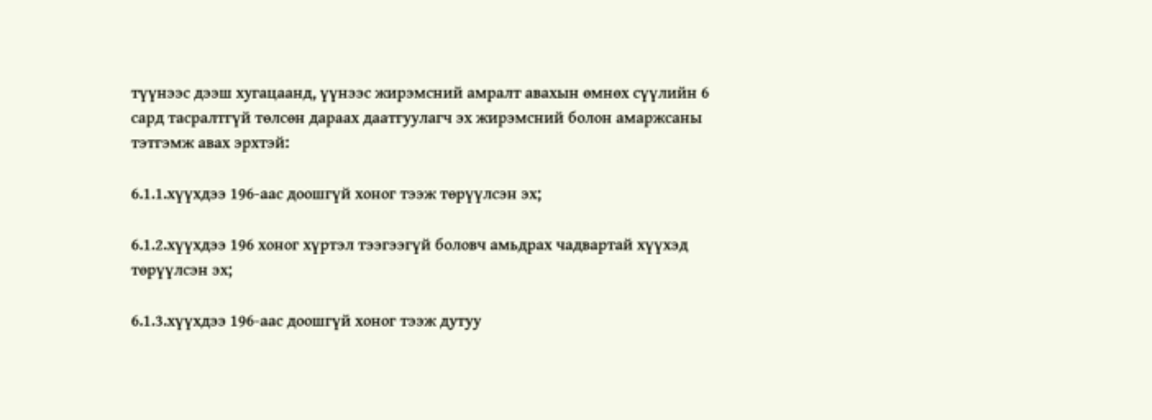түүнээс дээш хугацаанд, үүнээс жирэмсний амралт авахын өмнөх сүүлийн 6 сард тасралтгүй төлсөн дараах даатгуулагч эх жирэмсний болон амаржсаны тэтгэмж авах эрхтэй:

6.1.1.хүүхдээ 196-аас доошгүй хоног тээж төрүүлсэн эх;

6.1.2.хүүхдээ 196 хоног хүртэл тээгээгүй боловч амьдрах чадвартай хүүхэд төрүүлсэн эх;

6.1.3.хүүхдээ 196-аас доошгүй хоног тээж дутуу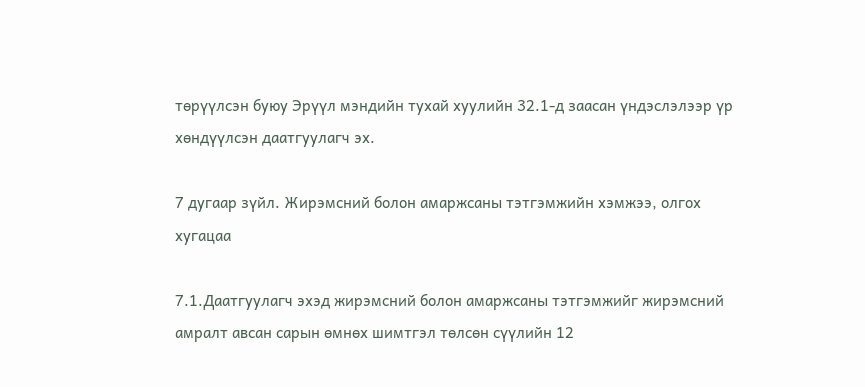төрүүлсэн буюу Эрүүл мэндийн тухай хуулийн 32.1-д заасан үндэслэлээр үр хөндүүлсэн даатгуулагч эх.

7 дугаар зүйл. Жирэмсний болон амаржсаны тэтгэмжийн хэмжээ, олгох хугацаа

7.1.Даатгуулагч эхэд жирэмсний болон амаржсаны тэтгэмжийг жирэмсний амралт авсан сарын өмнөх шимтгэл төлсөн сүүлийн 12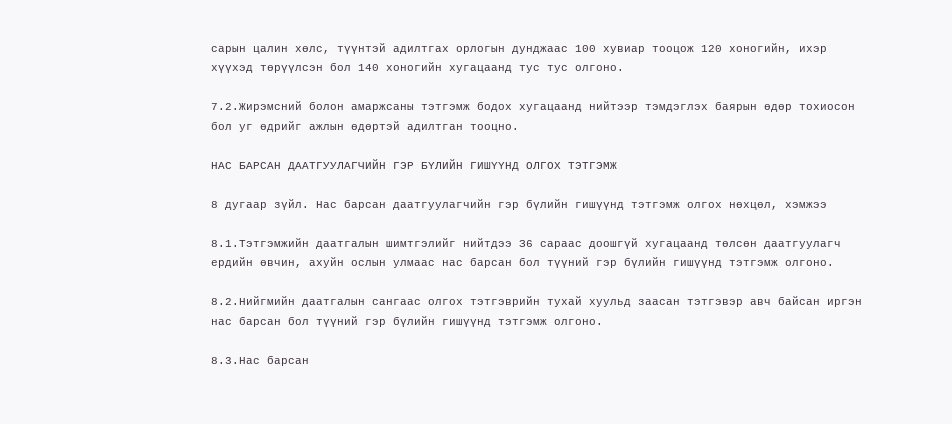сарын цалин хөлс, түүнтэй адилтгах орлогын дунджаас 100 хувиар тооцож 120 хоногийн, ихэр хүүхэд төрүүлсэн бол 140 хоногийн хугацаанд тус тус олгоно.

7.2.Жирэмсний болон амаржсаны тэтгэмж бодох хугацаанд нийтээр тэмдэглэх баярын өдөр тохиосон бол уг өдрийг ажлын өдөртэй адилтган тооцно.

НАС БАРСАН ДААТГУУЛАГЧИЙН ГЭР БҮЛИЙН ГИШҮҮНД ОЛГОХ ТЭТГЭМЖ

8 дугаар зүйл. Нас барсан даатгуулагчийн гэр бүлийн гишүүнд тэтгэмж олгох нөхцөл, хэмжээ

8.1.Тэтгэмжийн даатгалын шимтгэлийг нийтдээ З6 сараас доошгүй хугацаанд төлсөн даатгуулагч ердийн өвчин, ахуйн ослын улмаас нас барсан бол түүний гэр бүлийн гишүүнд тэтгэмж олгоно.

8.2.Нийгмийн даатгалын сангаас олгох тэтгэврийн тухай хуульд заасан тэтгэвэр авч байсан иргэн нас барсан бол түүний гэр бүлийн гишүүнд тэтгэмж олгоно.

8.3.Нас барсан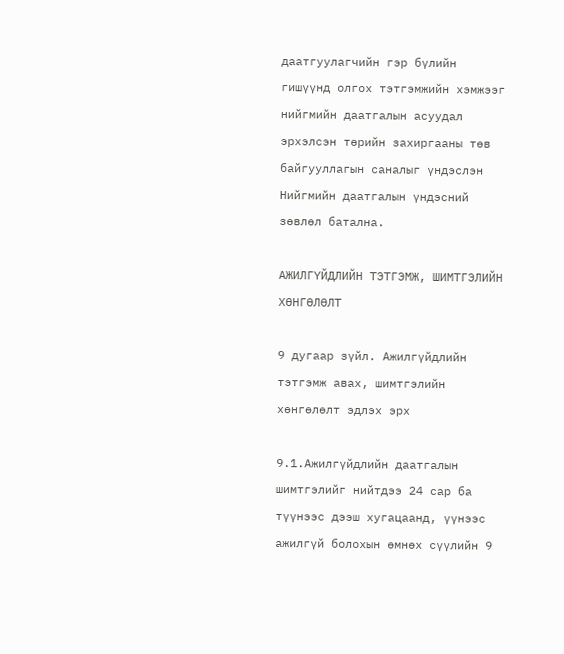даатгуулагчийн гэр бүлийн гишүүнд олгох тэтгэмжийн хэмжээг нийгмийн даатгалын асуудал эрхэлсэн төрийн захиргааны төв байгууллагын саналыг үндэслэн Нийгмийн даатгалын үндэсний зөвлөл батална.

АЖИЛГҮЙДЛИЙН ТЭТГЭМЖ, ШИМТГЭЛИЙН ХӨНГӨЛӨЛТ

9 дугаар зүйл. Ажилгүйдлийн тэтгэмж авах, шимтгэлийн хөнгөлөлт эдлэх эрх

9.1.Ажилгүйдлийн даатгалын шимтгэлийг нийтдээ 24 сар ба түүнээс дээш хугацаанд, үүнээс ажилгүй болохын өмнөх сүүлийн 9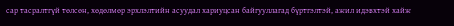сар тасралтгүй төлсөн, хөдөлмөр эрхлэлтийн асуудал хариуцсан байгууллагад бүртгэлтэй, ажил идэвхтэй хайж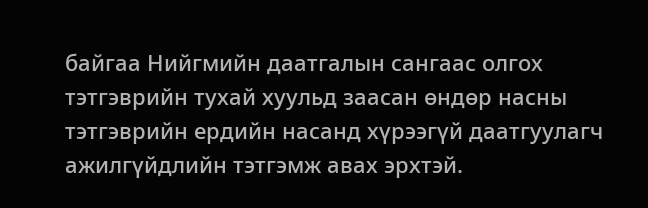байгаа Нийгмийн даатгалын сангаас олгох тэтгэврийн тухай хуульд заасан өндөр насны тэтгэврийн ердийн насанд хүрээгүй даатгуулагч ажилгүйдлийн тэтгэмж авах эрхтэй.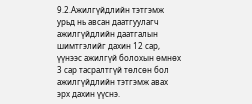9.2.Ажилгүйдлийн тэтгэмж урьд нь авсан даатгуулагч ажилгүйдлийн даатгалын шимтгэлийг дахин 12 сар, үүнээс ажилгүй болохын өмнөх 3 сар тасралтгүй төлсөн бол ажилгүйдлийн тэтгэмж авах эрх дахин үүснэ.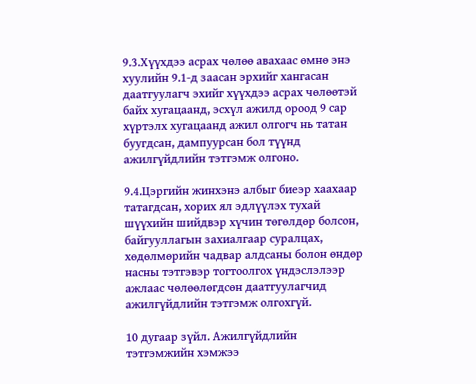9.3.Хүүхдээ асрах чөлөө авахаас өмнө энэ хуулийн 9.1-д заасан эрхийг хангасан даатгуулагч эхийг хүүхдээ асрах чөлөөтэй байх хугацаанд, эсхүл ажилд ороод 9 сар хүртэлх хугацаанд ажил олгогч нь татан буугдсан, дампуурсан бол түүнд ажилгүйдлийн тэтгэмж олгоно.

9.4.Цэргийн жинхэнэ албыг биеэр хаахаар татагдсан, хорих ял эдлүүлэх тухай шүүхийн шийдвэр хүчин төгөлдөр болсон, байгууллагын захиалгаар суралцах, хөдөлмөрийн чадвар алдсаны болон өндөр насны тэтгэвэр тогтоолгох үндэслэлээр ажлаас чөлөөлөгдсөн даатгуулагчид ажилгүйдлийн тэтгэмж олгохгүй.

10 дугаар зүйл. Ажилгүйдлийн тэтгэмжийн хэмжээ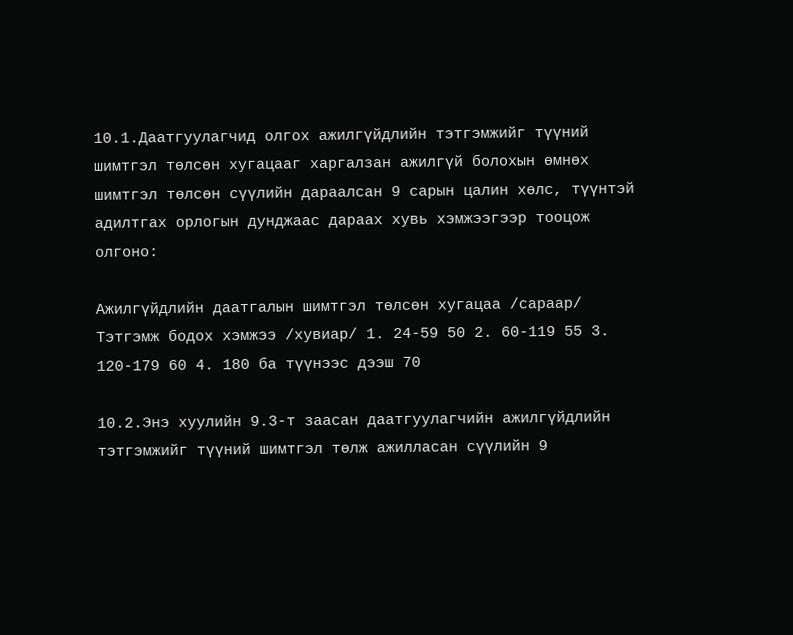10.1.Даатгуулагчид олгох ажилгүйдлийн тэтгэмжийг түүний шимтгэл төлсөн хугацааг харгалзан ажилгүй болохын өмнөх шимтгэл төлсөн сүүлийн дараалсан 9 сарын цалин хөлс, түүнтэй адилтгах орлогын дунджаас дараах хувь хэмжээгээр тооцож олгоно:

Ажилгүйдлийн даатгалын шимтгэл төлсөн хугацаа /сараар/ Тэтгэмж бодох хэмжээ /хувиар/ 1. 24-59 50 2. 60-119 55 3. 120-179 60 4. 180 ба түүнээс дээш 70

10.2.Энэ хуулийн 9.3-т заасан даатгуулагчийн ажилгүйдлийн тэтгэмжийг түүний шимтгэл төлж ажилласан сүүлийн 9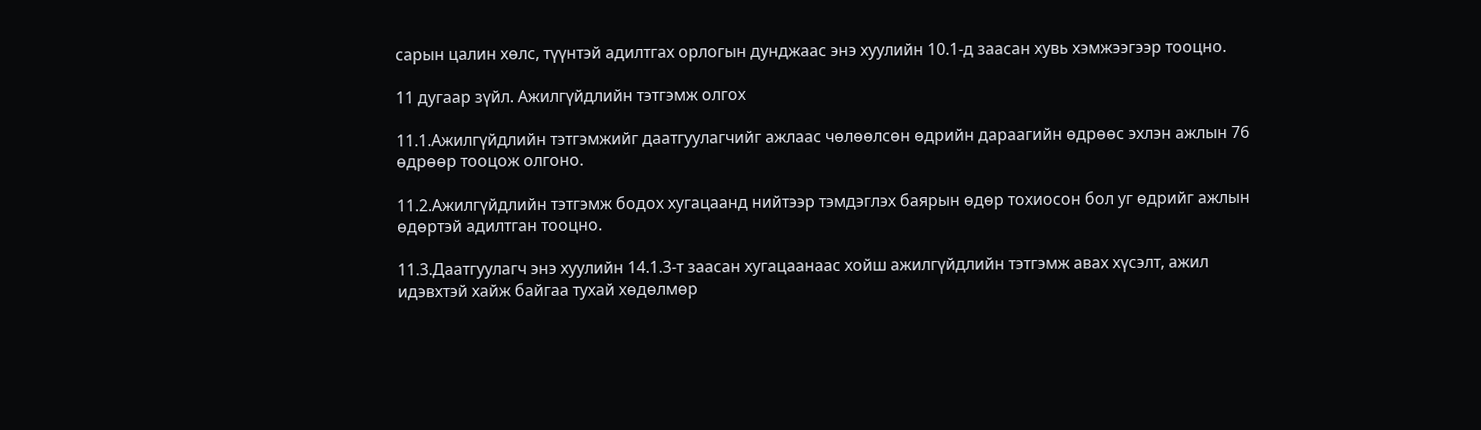сарын цалин хөлс, түүнтэй адилтгах орлогын дунджаас энэ хуулийн 10.1-д заасан хувь хэмжээгээр тооцно.

11 дугаар зүйл. Ажилгүйдлийн тэтгэмж олгох

11.1.Ажилгүйдлийн тэтгэмжийг даатгуулагчийг ажлаас чөлөөлсөн өдрийн дараагийн өдрөөс эхлэн ажлын 76 өдрөөр тооцож олгоно.

11.2.Ажилгүйдлийн тэтгэмж бодох хугацаанд нийтээр тэмдэглэх баярын өдөр тохиосон бол уг өдрийг ажлын өдөртэй адилтган тооцно.

11.3.Даатгуулагч энэ хуулийн 14.1.3-т заасан хугацаанаас хойш ажилгүйдлийн тэтгэмж авах хүсэлт, ажил идэвхтэй хайж байгаа тухай хөдөлмөр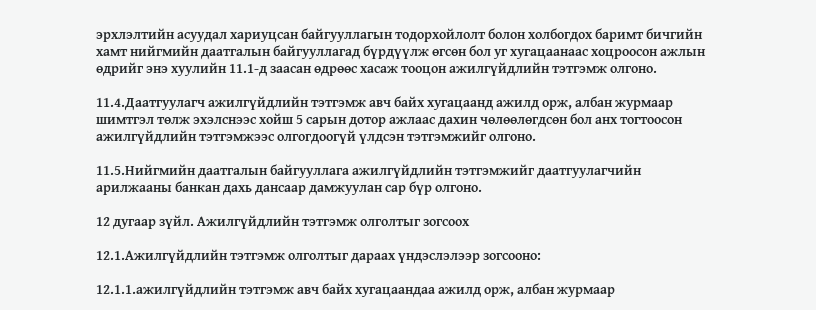эрхлэлтийн асуудал хариуцсан байгууллагын тодорхойлолт болон холбогдох баримт бичгийн хамт нийгмийн даатгалын байгууллагад бүрдүүлж өгсөн бол уг хугацаанаас хоцроосон ажлын өдрийг энэ хуулийн 11.1-д заасан өдрөөс хасаж тооцон ажилгүйдлийн тэтгэмж олгоно.

11.4.Даатгуулагч ажилгүйдлийн тэтгэмж авч байх хугацаанд ажилд орж, албан журмаар шимтгэл төлж эхэлснээс хойш 5 сарын дотор ажлаас дахин чөлөөлөгдсөн бол анх тогтоосон ажилгүйдлийн тэтгэмжээс олгогдоогүй үлдсэн тэтгэмжийг олгоно.

11.5.Нийгмийн даатгалын байгууллага ажилгүйдлийн тэтгэмжийг даатгуулагчийн арилжааны банкан дахь дансаар дамжуулан сар бүр олгоно.

12 дугаар зүйл. Ажилгүйдлийн тэтгэмж олголтыг зогсоох

12.1.Ажилгүйдлийн тэтгэмж олголтыг дараах үндэслэлээр зогсооно:

12.1.1.ажилгүйдлийн тэтгэмж авч байх хугацаандаа ажилд орж, албан журмаар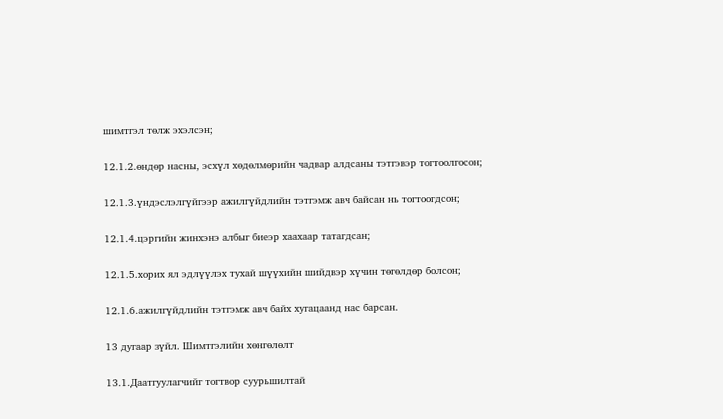шимтгэл төлж эхэлсэн;

12.1.2.өндөр насны, эсхүл хөдөлмөрийн чадвар алдсаны тэтгэвэр тогтоолгосон;

12.1.3.үндэслэлгүйгээр ажилгүйдлийн тэтгэмж авч байсан нь тогтоогдсон;

12.1.4.цэргийн жинхэнэ албыг биеэр хаахаар татагдсан;

12.1.5.хорих ял эдлүүлэх тухай шүүхийн шийдвэр хүчин төгөлдөр болсон;

12.1.6.ажилгүйдлийн тэтгэмж авч байх хугацаанд нас барсан.

13 дугаар зүйл. Шимтгэлийн хөнгөлөлт

13.1.Даатгуулагчийг тогтвор суурьшилтай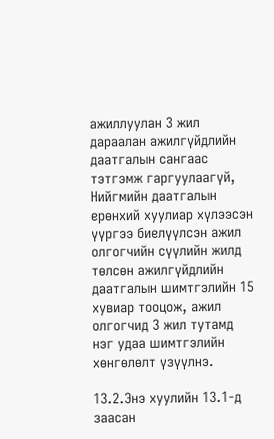ажиллуулан 3 жил дараалан ажилгүйдлийн даатгалын сангаас тэтгэмж гаргуулаагүй, Нийгмийн даатгалын ерөнхий хуулиар хүлээсэн үүргээ биелүүлсэн ажил олгогчийн сүүлийн жилд төлсөн ажилгүйдлийн даатгалын шимтгэлийн 15 хувиар тооцож, ажил олгогчид 3 жил тутамд нэг удаа шимтгэлийн хөнгөлөлт үзүүлнэ.

13.2.Энэ хуулийн 13.1-д заасан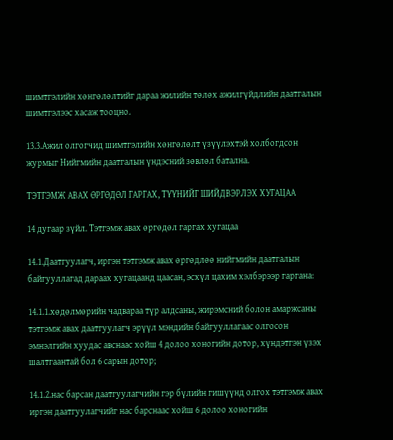шимтгэлийн хөнгөлөлтийг дараа жилийн төлөх ажилгүйдлийн даатгалын шимтгэлээс хасаж тооцно.

13.3.Ажил олгогчид шимтгэлийн хөнгөлөлт үзүүлэхтэй холбогдсон журмыг Нийгмийн даатгалын үндэсний зөвлөл батална.

ТЭТГЭМЖ АВАХ ӨРГӨДӨЛ ГАРГАХ, ТҮҮНИЙГ ШИЙДВЭРЛЭХ ХУГАЦАА

14 дугаар зүйл. Тэтгэмж авах өргөдөл гаргах хугацаа

14.1.Даатгуулагч, иргэн тэтгэмж авах өргөдлөө нийгмийн даатгалын байгууллагад дараах хугацаанд цаасан, эсхүл цахим хэлбэрээр гаргана:

14.1.1.хөдөлмөрийн чадвараа түр алдсаны, жирэмсний болон амаржсаны тэтгэмж авах даатгуулагч эрүүл мэндийн байгууллагаас олгосон эмнэлгийн хуудас авснаас хойш 4 долоо хоногийн дотор, хүндэтгэн үзэх шалтгаантай бол 6 сарын дотор;

14.1.2.нас барсан даатгуулагчийн гэр бүлийн гишүүнд олгох тэтгэмж авах иргэн даатгуулагчийг нас барснаас хойш 6 долоо хоногийн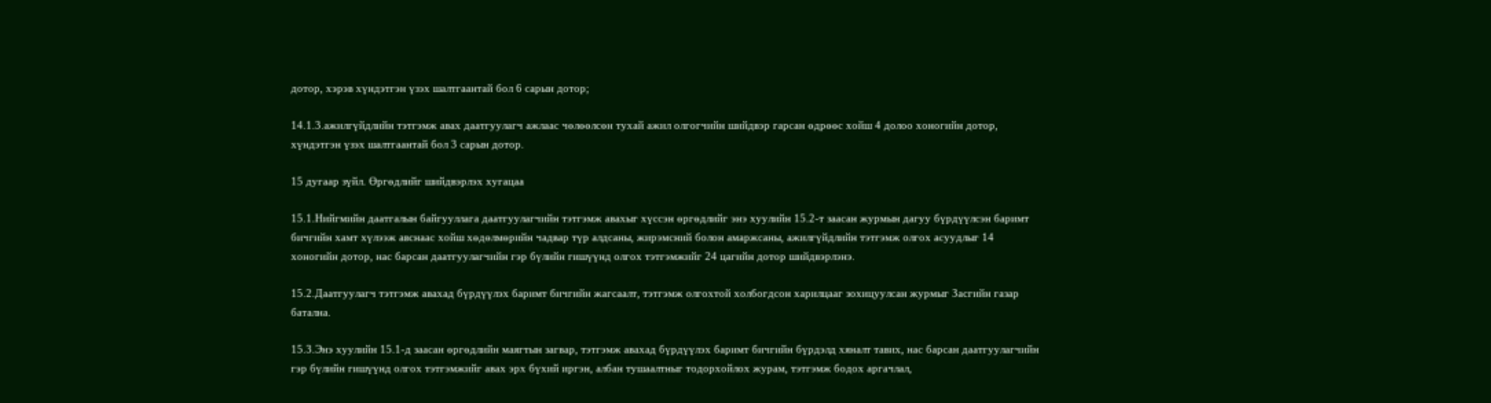дотор, хэрэв хүндэтгэн үзэх шалтгаантай бол 6 сарын дотор;

14.1.3.ажилгүйдлийн тэтгэмж авах даатгуулагч ажлаас чөлөөлсөн тухай ажил олгогчийн шийдвэр гарсан өдрөөс хойш 4 долоо хоногийн дотор, хүндэтгэн үзэх шалтгаантай бол 3 сарын дотор.

15 дугаар зүйл. Өргөдлийг шийдвэрлэх хугацаа

15.1.Нийгмийн даатгалын байгууллага даатгуулагчийн тэтгэмж авахыг хүссэн өргөдлийг энэ хуулийн 15.2-т заасан журмын дагуу бүрдүүлсэн баримт бичгийн хамт хүлээж авснаас хойш хөдөлмөрийн чадвар түр алдсаны, жирэмсний болон амаржсаны, ажилгүйдлийн тэтгэмж олгох асуудлыг 14 хоногийн дотор, нас барсан даатгуулагчийн гэр бүлийн гишүүнд олгох тэтгэмжийг 24 цагийн дотор шийдвэрлэнэ.

15.2.Даатгуулагч тэтгэмж авахад бүрдүүлэх баримт бичгийн жагсаалт, тэтгэмж олгохтой холбогдсон харилцааг зохицуулсан журмыг Засгийн газар батална.

15.3.Энэ хуулийн 15.1-д заасан өргөдлийн маягтын загвар, тэтгэмж авахад бүрдүүлэх баримт бичгийн бүрдэлд хяналт тавих, нас барсан даатгуулагчийн гэр бүлийн гишүүнд олгох тэтгэмжийг авах эрх бүхий иргэн, албан тушаалтныг тодорхойлох журам, тэтгэмж бодох аргачлал,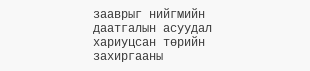зааврыг нийгмийн даатгалын асуудал хариуцсан төрийн захиргааны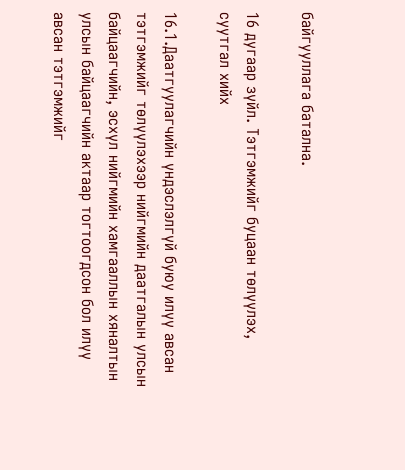байгууллага батална.

16 дугаар зүйл. Тэтгэмжийг буцаан төлүүлэх, суутгал хийх

16.1.Даатгуулагчийн үндэслэлгүй буюу илүү авсан тэтгэмжийг төлүүлэхээр нийгмийн даатгалын улсын байцаагчийн, эсхүл нийгмийн хамгааллын хяналтын улсын байцаагчийн актаар тогтоогдсон бол илүү авсан тэтгэмжийг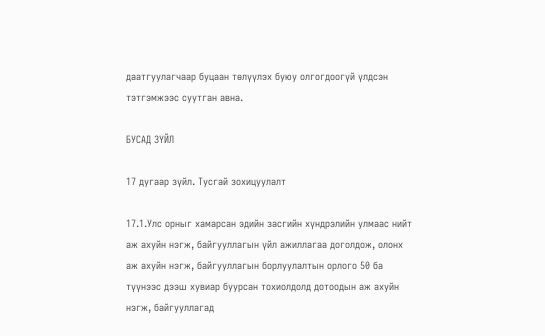даатгуулагчаар буцаан төлүүлэх буюу олгогдоогүй үлдсэн тэтгэмжээс суутган авна.

БУСАД ЗҮЙЛ

17 дугаар зүйл. Тусгай зохицуулалт

17.1.Улс орныг хамарсан эдийн засгийн хүндрэлийн улмаас нийт аж ахуйн нэгж, байгууллагын үйл ажиллагаа доголдож, олонх аж ахуйн нэгж, байгууллагын борлуулалтын орлого 50 ба түүнээс дээш хувиар буурсан тохиолдолд дотоодын аж ахуйн нэгж, байгууллагад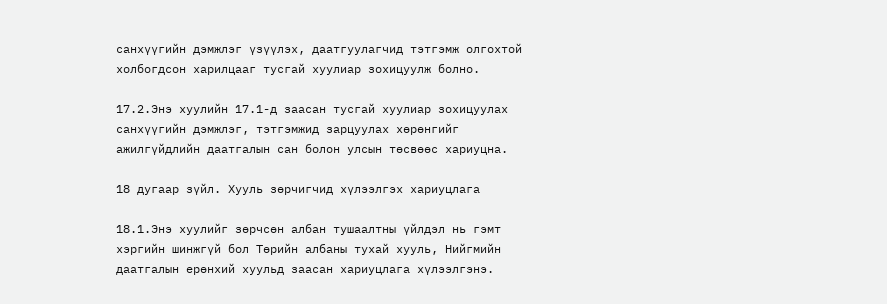санхүүгийн дэмжлэг үзүүлэх, даатгуулагчид тэтгэмж олгохтой холбогдсон харилцааг тусгай хуулиар зохицуулж болно.

17.2.Энэ хуулийн 17.1-д заасан тусгай хуулиар зохицуулах санхүүгийн дэмжлэг, тэтгэмжид зарцуулах хөрөнгийг ажилгүйдлийн даатгалын сан болон улсын төсвөөс хариуцна.

18 дугаар зүйл. Хууль зөрчигчид хүлээлгэх хариуцлага

18.1.Энэ хуулийг зөрчсөн албан тушаалтны үйлдэл нь гэмт хэргийн шинжгүй бол Төрийн албаны тухай хууль, Нийгмийн даатгалын ерөнхий хуульд заасан хариуцлага хүлээлгэнэ.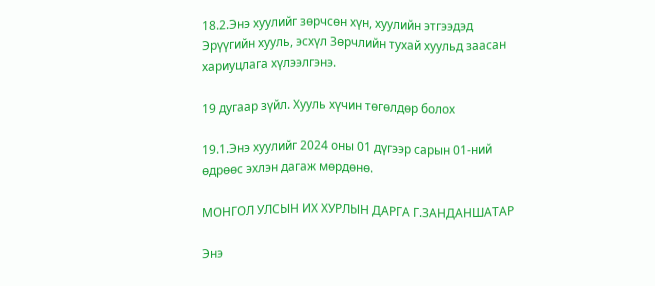18.2.Энэ хуулийг зөрчсөн хүн, хуулийн этгээдэд Эрүүгийн хууль, эсхүл Зөрчлийн тухай хуульд заасан хариуцлага хүлээлгэнэ.

19 дугаар зүйл. Хууль хүчин төгөлдөр болох

19.1.Энэ хуулийг 2024 оны 01 дүгээр сарын 01-ний өдрөөс эхлэн дагаж мөрдөнө.

МОНГОЛ УЛСЫН ИХ ХУРЛЫН ДАРГА Г.ЗАНДАНШАТАР

Энэ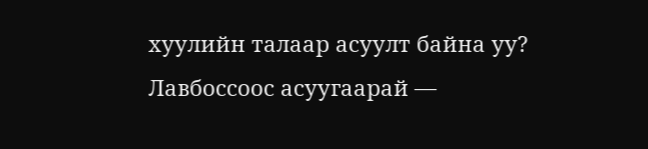хуулийн талаар асуулт байна уу? Лавбоссоос асуугаарай —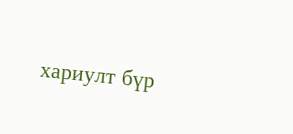хариулт бүр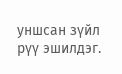уншсан зүйл рүү эшилдэг.